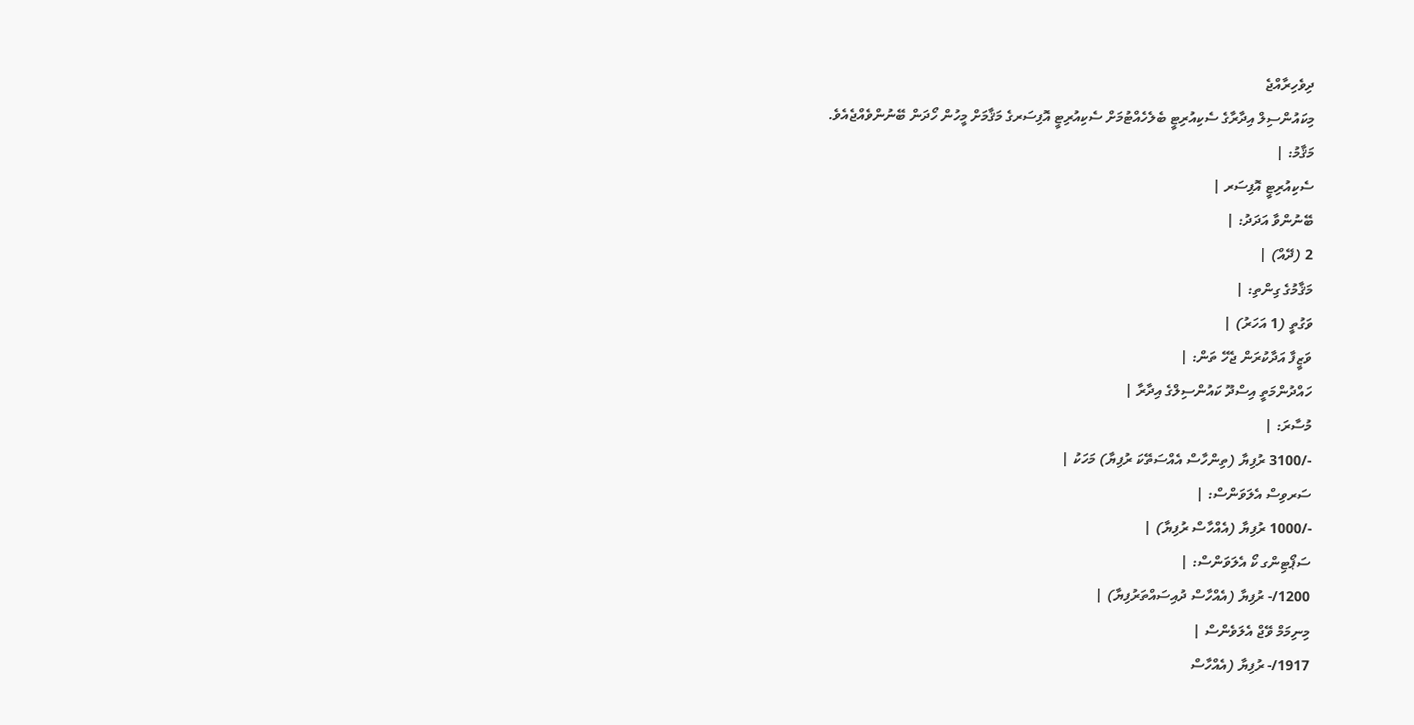ދިވެހިރާއްޖެ
މިކައުންސިލް އިދާރާގެ ސެކިއުރިޓީ ބެލެހެއްޓުމަށް ސެކިއުރިޓީ އޮފިސަރގެ މަޤާމަށް މީހުން ހޯދަން ބޭނުންވެއްޖެއެވެ.
މަޤާމު: |
ސެކިއުރިޓީ އޮފިސަރ |
ބޭނުންވާ އަދަދު: |
2 (ދޭއް) |
މަޤާމުގެ ގިންތި: |
ވަގުތީ (1 އަހަރު) |
ވަޒީފާ އަދާކުރަން ޖެހޭ ތަން: |
ހައްދުންމަތީ އިސްދޫ ކައުންސިލްގެ އިދާރާ |
މުސާރަ: |
-/3100 ރުފިޔާ (ތިންހާސް އެއްސަތޭކަ ރުފިޔާ) މަހަކު |
ސަރވިސް އެލަވަންސް: |
-/1000 ރުފިޔާ (އެއްހާސް ރުފިޔާ) |
ސަޕޯޓިންގ ކޯ އެލަވަންސް: |
1200/- ރުފިޔާ (އެއްހާސް ދުއިސައްތަރުފިޔާ) |
މިނިމަމް ވޭޖް އެލަވެންސް |
1917/- ރުފިޔާ (އެއްހާސް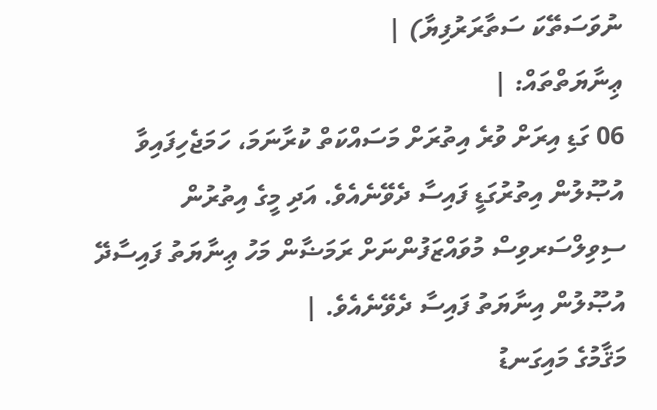ނުވަސަތޭކަ ސަތާރަރުފިޔާ) |
ޢިނާޔަތްތައް: |
06 ގަޑި އިރަށް ވުރެ އިތުރަށް މަސައްކަތް ކުރާނަމަ، ހަމަޖެހިފައިވާ އުޞޫލުން އިތުރުގަޑީ ފައިސާ ދެވޭނެއެވެ. އަދި މީގެ އިތުރުން ސިވިލްސަރވިސް މުވައްޒަފުންނަށް ރަމަޟާން މަހު ޢިނާޔަތު ފައިސާދޭ އުޞޫލުން އިނާޔަތު ފައިސާ ދެވޭނެއެވެ. |
މަޤާމުގެ މައިގަނޑު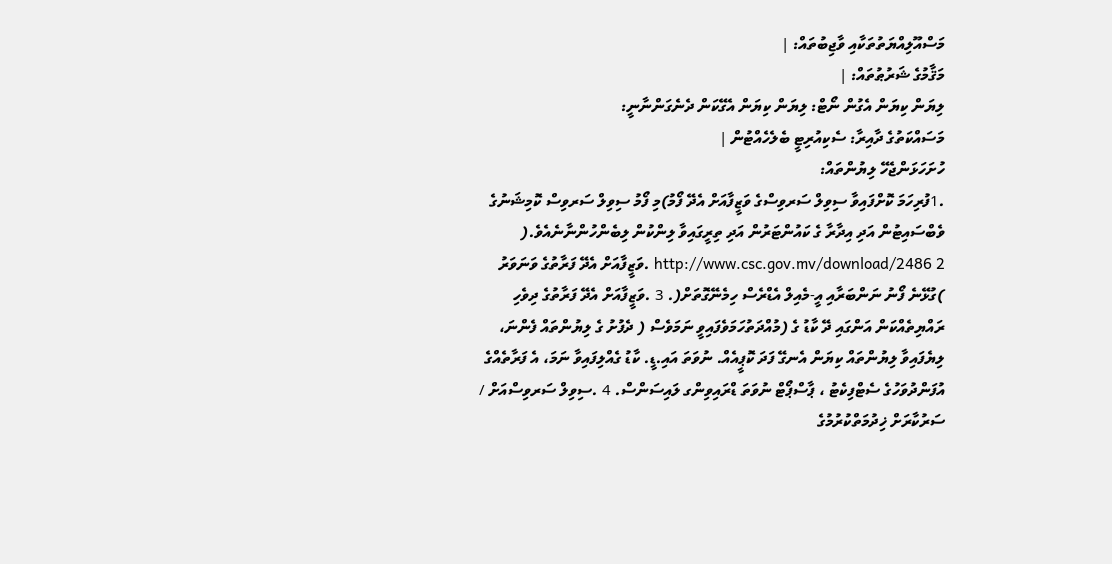މަސްއޫލިއްޔަތުތަކާއި ވާޖިބުތައް: |
މަޤާމުގެ ޝަރުޠުތައް: |
ލިޔަން ކިޔަން އެގުން ނޯޓް: ލިޔަން ކިޔަން އެގޭކަން ދެނެގަންނާނީ:
މަސައްކަތުގެ ދާއިރާ: ސެކިއުރިޓީ ބެލެހެއްޓުން |
ހުށަހަޅަންޖެހޭ ލިޔުންތައް:
.1ފުރިހަމަ ކޮށްފައިވާ ސިވިލް ސަރވިސްގެ ވަޒީފާއަށް އެދޭ ފޯމު)މި ފޯމު ސިވިލް ސަރވިސް ކޮމިޝަނުގެ ވެބްސައިޓުން އަދި އިދާރާ ގެ ކައުންޓަރުން އަދި ތިރީގައިވާ ލިންކުން ލިބެންހުންނާނެއެވެ.( http://www.csc.gov.mv/download/2486 2 .ވަޒީފާއަށް އެދޭ ފަރާތުގެ ވަނަވަރު )ގުޅޭނެ ފޯނު ނަންބަރާއި އީ-މެއިލް އެޑްރެސް ހިމެނޭގޮތަށް(. 3 .ވަޒީފާއަށް އެދޭ ފަރާތުގެ ދިވެހި ރައްޔިތެއްކަން އަންގައި ދޭ ކާޑު ގެ (މުއްދަތުހަމަވެފައިވީ ނަމަވެސް ( ދެފުށު ގެ ލިޔުންތައް ފެންނަ، ލިޔެފައިވާ ލިޔުންތައް ކިޔަން އެނގޭ ފަދަ ކޮޕީއެއް. ނުވަތަ އައި.ޑީ. ކާޑު ގެއްލިފައިވާ ނަމަ، އެ ފަރާތެއްގެ އުފަންދުވަހުގެ ސެޓްފިކެޓު ، ޕާސްޕޯޓް ނުވަތަ ޑްރައިވިންގ ލައިސަންސް. 4 .ސިވިލް ސަރވިސްއަށް / ސަރުކާރަށް ޚިދުމަތްކުރުމުގެ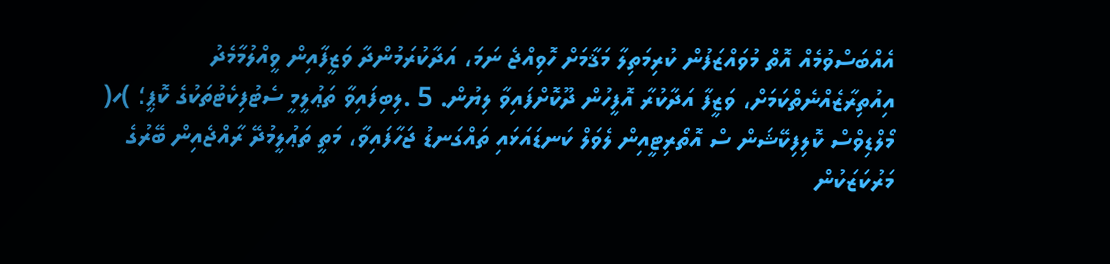އެއްބަސްވުމެއް އޮތް މުވައްޒަފުން ކުރިމަތިލާ މަޤާމަށް ހޮވިއްޖެ ނަމަ، އަދާކުރަމުންދާ ވަޒީފާއިން ވީއްލުމާމެދު އިއުތިރާޒެއްނެތްކަމަށް، ވަޒީފާ އަދާކުރާ އޮފީހުން ދޫކޮށްފައިވާ ލިޔުން. 5 .ލިބިފައިވާ ތަޢުލީމީ ސެޓުފިކެޓުތަކުގެ ކޮޕީ؛ )ހ( މޯލްޑިވްސް ކޮލިފިކޭޝަން ސް އޮތޯރިޓީއިން ލެވަލް ކަނޑައަޅައި ތައްގަނޑު ޖަހާފައިވާ، މަތީ ތަޢުލީމުދޭ ރާއްޖެއިން ބޭރުގެ މަރުކަޒަކުން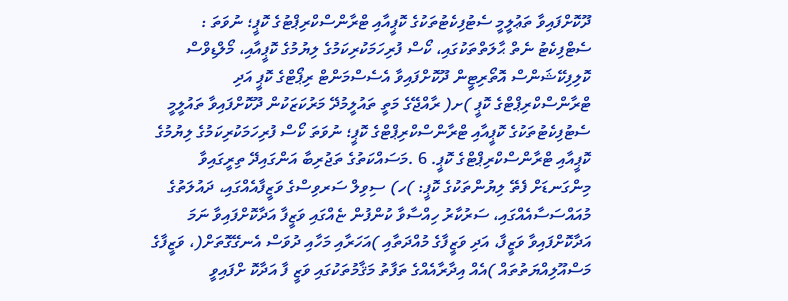ދޫކޮށްފައިވާ ތަޢުލީމީ ސެޓުފިކެޓުތަކުގެ ކޮޕީއާއި ޓްރާންސްކްރިޕްޓުގެ ކޮޕީ؛ ނުވަތަ : ސެޓްފިކެޓު ނެތް ޙާލަތްތަކުގައި، ކޯސް ފުރިހަމަކުރިކަމުގެ ލިޔުމުގެ ކޮޕީއާއި، މޯލްޑިވްސް ކޮލިފިކޭޝަންސް އޮތޯރިޓީން ދޫކޮށްފައިވާ އެސެސްމަންޓް ރިޕޯޓްގެ ކޮޕީ އަދި ޓްރާންސްކްރިޕްޓްގެ ކޮޕީ )ށ( ރާއްޖޭގެ މަތީ ތައުލީމުދޭ މަރުކަޒަކުން ދޫކޮށްފައިވާ ތައުލީމީ ސެޓުފިކެޓުތަކުގެ ކޮޕީއާއި ޓްރާންސްކްރިޕްޓްގެ ކޮޕީ؛ ނުވަތަ ކޯސް ފުރިހަމަކުރިކަމުގެ ލިޔުމުގެ ކޮޕީއާއި ޓްރާންސްކްރިޕްޓްގެ ކޮޕީ. 6 .މަސައްކަތުގެ ތަޖުރިބާ އަންގައިދޭ ތިރީގައިވާ މިންގަނޑަށް ފެތޭ ލިޔުންތަކުގެ ކޮޕީ: )ހ) ސިވިލް ސަރވިސްގެ ވަޒީފާއެއްގައި، ދައުލަތުގެ މުއައްސަސާއެއްގައި، ސަރުކާރު ހިއްސާވާ ކުންފުން ޏެއްގައި ވަޒީފާ އަދާކޮށްފައިވާ ނަމަ އަދާކޮށްފައިވާ ވަޒީފާ، އަދި ވަޒީފާގެ މުއްދަތާއި )އަހަރާއި މަހާއި ދުވަސް އެނގޭގޮތަށް(، ވަޒީފާގެ މަސްއޫލިއްޔަތުތައް )އެއް އިދާރާއެއްގެ ތަފާތު މަޤާމުތަކުގައި ވަޒީ ފާ އަދާކޮ ށްފައިވީ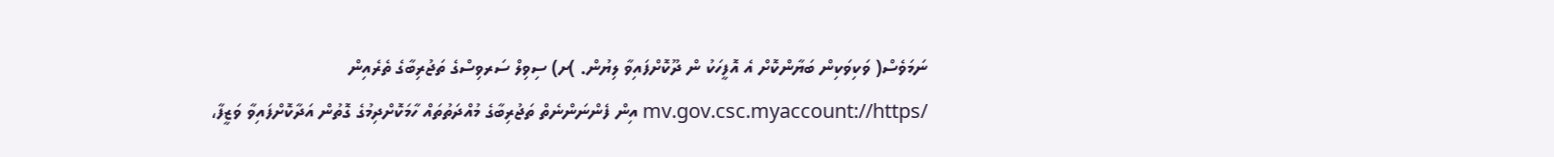ނަމަވެސް( ވަކިވަކިން ބަޔާންކޮށް އެ އޮފީހަކު ން ދޫކޮށްފައިވާ ލިޔުން. )ށ) ސިވިލް ސަރވިސްގެ ތަޖުރިބާގެ ތެރެއިން /mv.gov.csc.myaccount://https އިން ފެންނަންނެތް ތަޖުރިބާގެ މުއްދަތުތައް ހާމަކޮށްދިމުގެ ގޮތުން އަދާކޮށްފައިވާ ވަޒީފާ،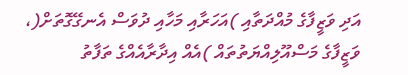އަދި ވަޒީފާގެ މުއްދަތާއި )އަހަރާއި މަހާއި ދުވަސް އެނގޭގޮތަށް(، ވަޒީފާގެ މަސްއޫލިއްޔަތުތައް )އެއް އިދާރާއެއްގެ ތަފާތު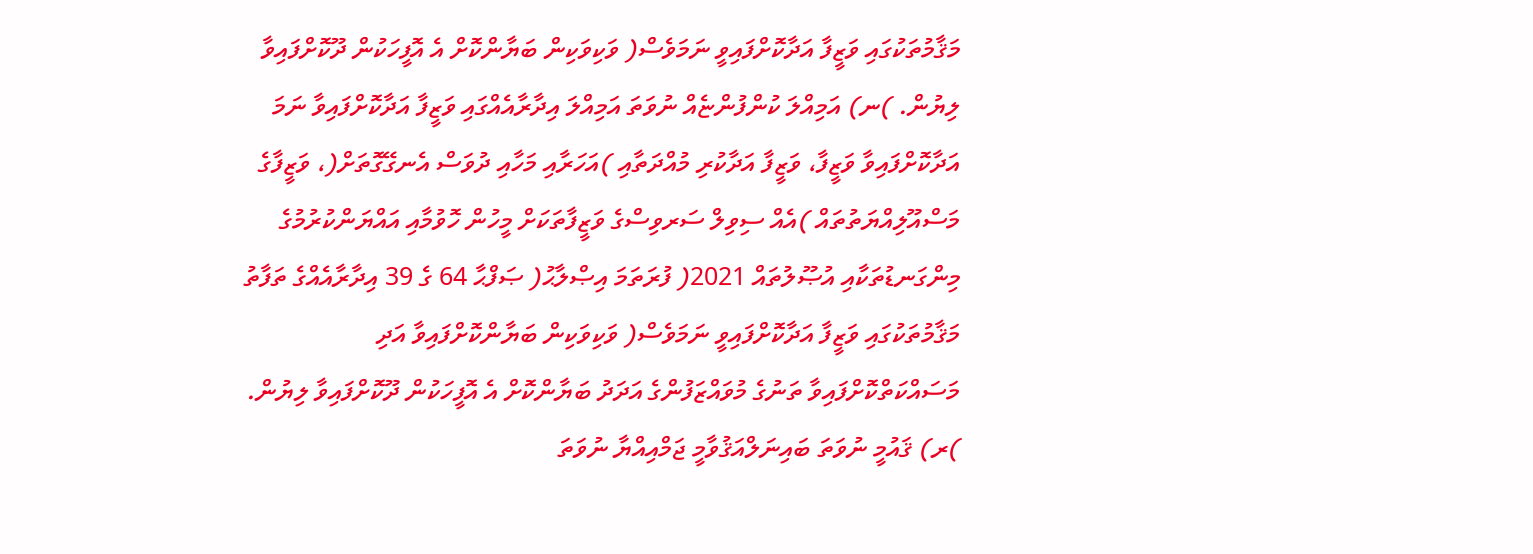މަޤާމުތަކުގައި ވަޒީފާ އަދާކޮށްފައިވީ ނަމަވެސް( ވަކިވަކިން ބަޔާންކޮށް އެ އޮފީހަކުން ދޫކޮށްފައިވާ ލިޔުން. )ނ) އަމިއްލަ ކުންފުންޏެއް ނުވަތަ އަމިއްލަ އިދާރާއެއްގައި ވަޒީފާ އަދާކޮށްފައިވާ ނަމަ އަދާކޮށްފައިވާ ވަޒީފާ، ވަޒީފާ އަދާކުރި މުއްދަތާއި )އަހަރާއި މަހާއި ދުވަސް އެނގޭގޮތަށް(، ވަޒީފާގެ މަސްއޫލިއްޔަތުތައް )އެއް ސިވިލް ސަރވިސްގެ ވަޒީފާތަކަށް މީހުން ހޮވުމާއި އައްޔަންކުރުމުގެ މިންގަނޑުތަކާއި އުޞޫލުތައް 2021( ފުރަތަމަ އިޞްލާޙު( ޞަފްޙާ 64 ގެ 39 އިދާރާއެއްގެ ތަފާތު މަޤާމުތަކުގައި ވަޒީފާ އަދާކޮށްފައިވީ ނަމަވެސް( ވަކިވަކިން ބަޔާންކޮށްފައިވާ އަދި މަސައްކަތްކޮށްފައިވާ ތަނުގެ މުވައްޒަފުންގެ އަދަދު ބަޔާންކޮށް އެ އޮފީހަކުން ދޫކޮށްފައިވާ ލިޔުން. )ރ) ޤައުމީ ނުވަތަ ބައިނަލްއަޤުވާމީ ޖަމްއިއްޔާ ނުވަތަ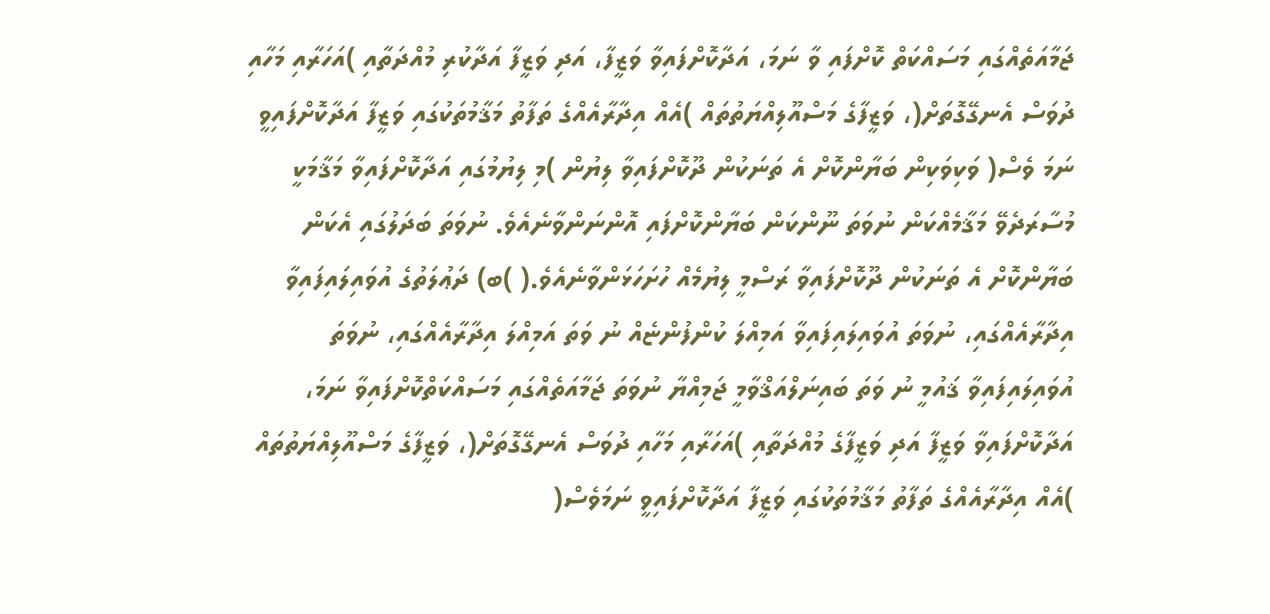ޖަމާއަތެއްގައި މަސައްކަތް ކޮށްފައި ވާ ނަމަ، އަދާކޮށްފައިވާ ވަޒީފާ، އަދި ވަޒީފާ އަދާކުރި މުއްދަތާއި )އަހަރާއި މަހާއި ދުވަސް އެނގޭގޮތަށް(، ވަޒީފާގެ މަސްއޫލިއްޔަތުތައް )އެއް އިދާރާއެއްގެ ތަފާތު މަޤާމުތަކުގައި ވަޒީފާ އަދާކޮށްފައިވީ ނަމަ ވެސް( ވަކިވަކިން ބަޔާންކޮށް އެ ތަނަކުން ދޫކޮށްފައިވާ ލިޔުން )މި ލިޔުމުގައި އަދާކޮށްފައިވާ މަޤާމަކީ މުސާރަދެވޭ މަޤާމެއްކަން ނުވަތަ ނޫންކަން ބަޔާންކޮށްފައި އޮންނަންވާނެއެވެ. ނުވަތަ ބަދަލުގައި އެކަން ބަޔާންކޮށް އެ ތަނަކުން ދޫކޮށްފައިވާ ރަސްމީ ލިޔުމެއް ހުށަހަޅަންވާނެއެވެ.( )ބ) ދަޢުލަތުގެ އުވައިލައިފައިވާ އިދާރާއެއްގައި، ނުވަތަ އުވައިލައިފައިވާ އަމިއްލަ ކުންފުންޏެއް ނު ވަތަ އަމިއްލަ އިދާރާއެއްގައި، ނުވަތަ އުވައިލައިފައިވާ ޤައުމީ ނު ވަތަ ބައިނަލްއަޤްވާމީ ޖަމިއްޔާ ނުވަތަ ޖަމާއަތެއްގައި މަސައްކަތްކޮށްފައިވާ ނަމަ، އަދާކޮށްފައިވާ ވަޒީފާ އަދި ވަޒީފާގެ މުއްދަތާއި )އަހަރާއި މަހާއި ދުވަސް އެނގޭގޮތަށް(، ވަޒީފާގެ މަސްއޫލިއްޔަތުތައް )އެއް އިދާރާއެއްގެ ތަފާތު މަޤާމުތަކުގައި ވަޒީފާ އަދާކޮށްފައިވީ ނަމަވެސް(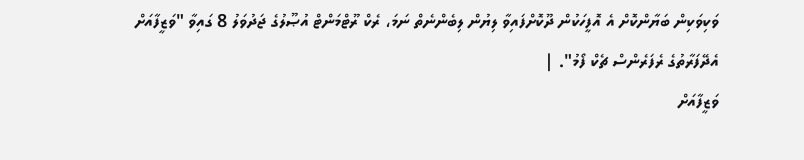ވަކިވަކިން ބަޔާންކޮށް އެ އޮފީހަކުން ދޫކޮށްފައިވާ ލިޔުން ލިބެންނެތް ނަމަ، ރެކް ރޫޓްމަންޓް އުޞޫލުގެ ޖަދުވަލު 8 ގައިވާ "ވަޒީފާއަށް އެދޭފަރާތުގެ ރެފަރެންސް ޗެކް ފޯމު". |
ވަޒީފާއަށް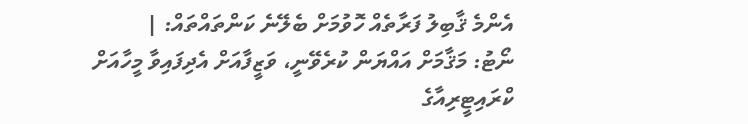އެންމެ ޤާބިލު ފަރާތެއް ހޮވުމަށް ބެލޭނެ ކަންތައްތައް: |
ނޯޓު: މަޤާމަށް އައްޔަން ކުރެވޭނީ، ވަޒީފާއަށް އެދިފައިވާ މީހާއަށް ކްރައިޓީރިއާގެ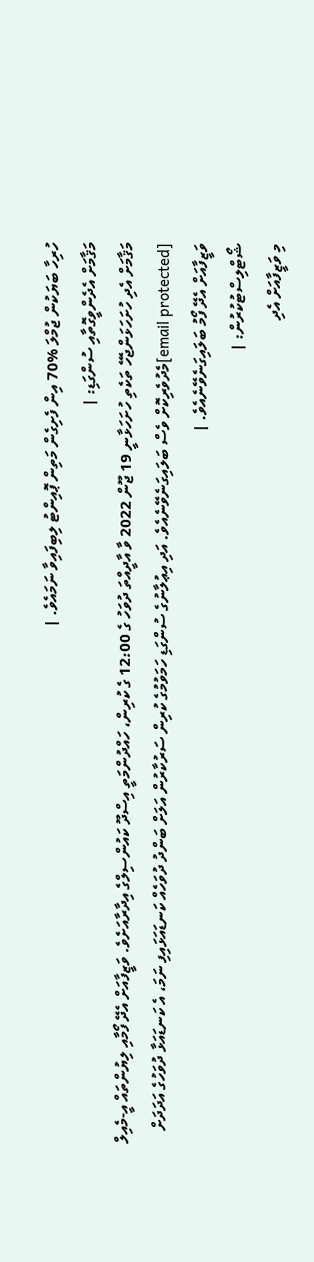ހުރިހާ ބަޔަކުން ޖުމްލަ %70 އިން ފެށިގެން މަތިން ޕޮއިންޓު ލިބިފައިވާ ނަމައެވެ. |
މަޤާމަށް އެދެންވީގޮތާއި ސުންގަޑި: |
މަޤާމަށް އެދި ހުށަހަޅަންޖެހޭ ތަކެތި ހުށަހަޅާނީ 19 ޖޫން 2022 ވާ އާދީއްތަ ދުވަހު ގެ 12:00 ގެ ކުރިން، ހައްދުންމަތީ އިސްދޫ ކައުންސިލްގެ އިދާރާއަށެވެ. ވަޒީފާއަށް އެދޭ ފޯމާއި ލިޔުންތައް އީ-މެއިލް [email protected]މެދުވެރިކޮށް ވެސް ބަލައިގަނެވޭނެއެވެ. އަދި އިޢުލާނުގެ ސުންގަޑި ހަމަވުމުގެ ކުރިން ސަރުކާރުން އަލަށް ބަންދު ދުވަހެއް ކަނޑައަޅައިފި ނަމަ، އެ ކަނޑައަޅާ ދުވަހުގެ އަދަދަށް ވަޒީފާއަށް އެދޭ ފޯމު ބަލައިގަނެވޭނެއެވެ. |
ޝޯޓްލިސްޓުކުރުން: |
މި ވަޒީފާއަށް އެދި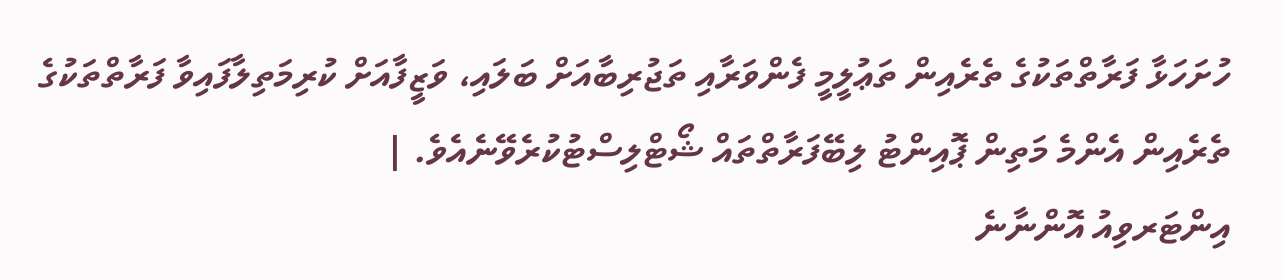ހުށަހަޅާ ފަރާތްތަކުގެ ތެރެއިން ތަޢުލީމީ ފެންވަރާއި ތަޖުރިބާއަށް ބަލައި، ވަޒީފާއަށް ކުރިމަތިލާފައިވާ ފަރާތްތަކުގެ ތެރެއިން އެންމެ މަތިން ޕޮއިންޓު ލިބޭފަރާތްތައް ޝޯޓްލިސްޓުކުރެވޭނެއެވެ. |
އިންޓަރވިއު އޮންނާނެ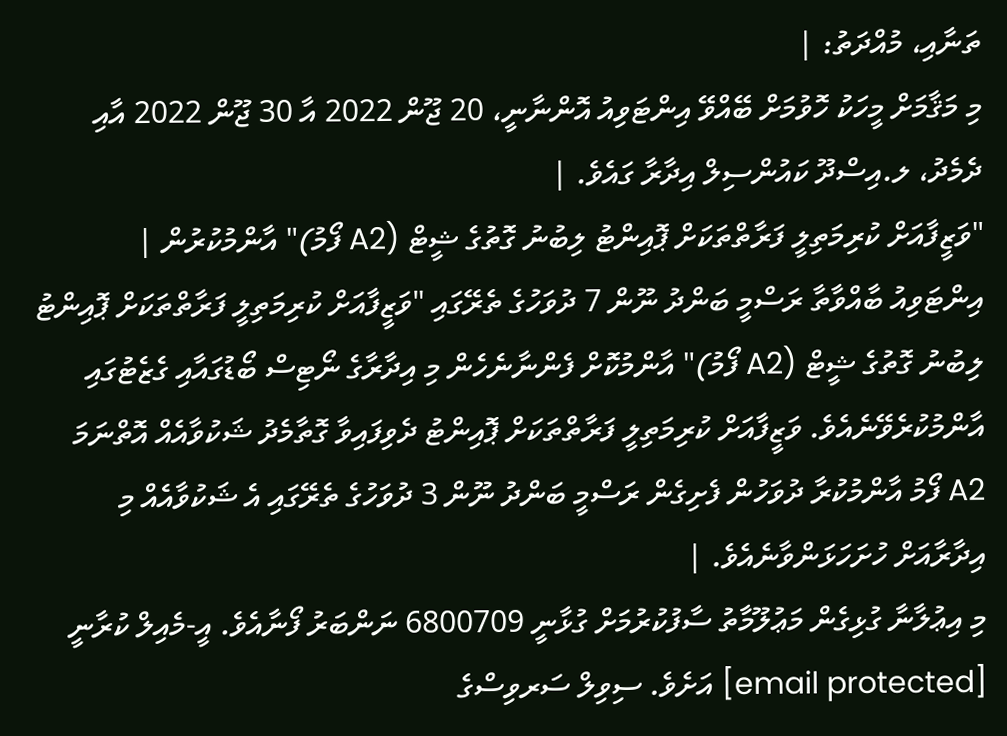ތަނާއި، މުއްދަތު: |
މި މަޤާމަށް މީހަކު ހޮވުމަށް ބޭއްވޭ އިންޓަވިއު އޮންނާނީ، 20 ޖޫން 2022 އާ 30 ޖޫން 2022 އާއި ދެމެދު، ލ.އިސްދޫ ކައުންސިލް އިދާރާ ގައެވެ. |
"ވަޒީފާއަށް ކުރިމަތިލީ ފަރާތްތަކަށް ޕޮއިންޓު ލިބުނު ގޮތުގެ ޝީޓް (A2 ފޯމު)" އާންމުކުރުން |
އިންޓަވިއު ބާއްވާތާ ރަސްމީ ބަންދު ނޫން 7 ދުވަހުގެ ތެރޭގައި "ވަޒީފާއަށް ކުރިމަތިލީ ފަރާތްތަކަށް ޕޮއިންޓު ލިބުނު ގޮތުގެ ޝީޓް (A2 ފޯމު)" އާންމުކޮށް ފެންނާނެހެން މި އިދާރާގެ ނޯޓިސް ބޯޑުގައާއި ގެޒެޓުގައި އާންމުކުރެވޭނެއެވެ. ވަޒީފާއަށް ކުރިމަތިލީ ފަރާތްތަކަށް ޕޮއިންޓު ދެވިފައިވާ ގޮތާމެދު ޝަކުވާއެއް އޮތްނަމަ A2 ފޯމު އާންމުކުރާ ދުވަހުން ފެށިގެން ރަސްމީ ބަންދު ނޫން 3 ދުވަހުގެ ތެރޭގައި އެ ޝަކުވާއެއް މި އިދާރާއަށް ހުށަހަޅަންވާނެއެވެ. |
މި އިޢުލާނާ ގުޅިގެން މަޢުލޫމާތު ސާފުކުރުމަށް ގުޅާނީ 6800709 ނަންބަރު ފޯނާއެވެ. އީ-މެއިލް ކުރާނީ [email protected] އަށެވެ. ސިވިލް ސަރވިސްގެ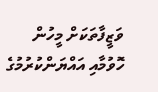ވަޒީފާތަކަށް މީހުން ހޮވުމާއި އައްޔަންކުރުމުގެ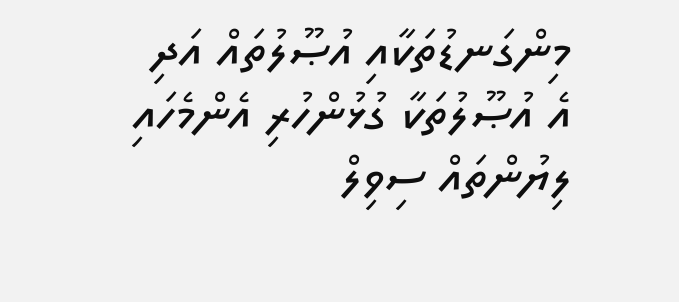މިންގަނޑުތަކާއި އުޞޫލުތައް އަދި އެ އުޞޫލުތަކާ ގުޅުންހުރި އެންމެހައި ލިޔުންތައް ސިވިލް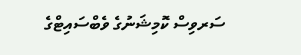ސަރވިސް ކޮމިޝަނުގެ ވެބްސައިޓްގެ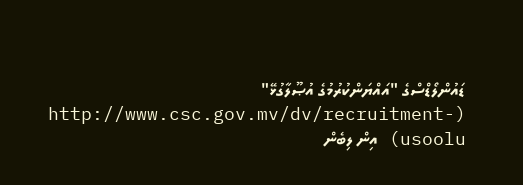ޑައުންލޯޑްސްގެ "އައްޔަންކުރުމުގެ އުޞޫލާގުޅޭ" (http://www.csc.gov.mv/dv/recruitment-usoolu) އިން ލިބެން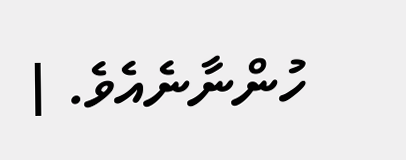ހުންނާނެއެވެ. |